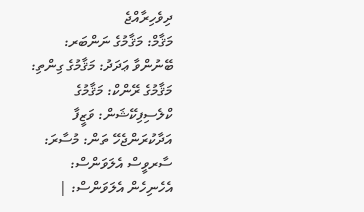ދިވެހިރާއްޖެ
މަޤާމް: މަޤާމުގެ ނަންބަރ: ބޭނުންވާ ޢަދަދު: މަޤާމުގެ ގިންތި: މަޤާމުގެ ރޭންކް: މަޤާމުގެ ކްލެސިފިކޭޝަން: ވަޒީފާ އަދާކުރަންޖެހޭ ތަން: މުސާރަ: ސާރވީސް އެލަވަންސް: އެހެނިހެން އެލަވަންސް: |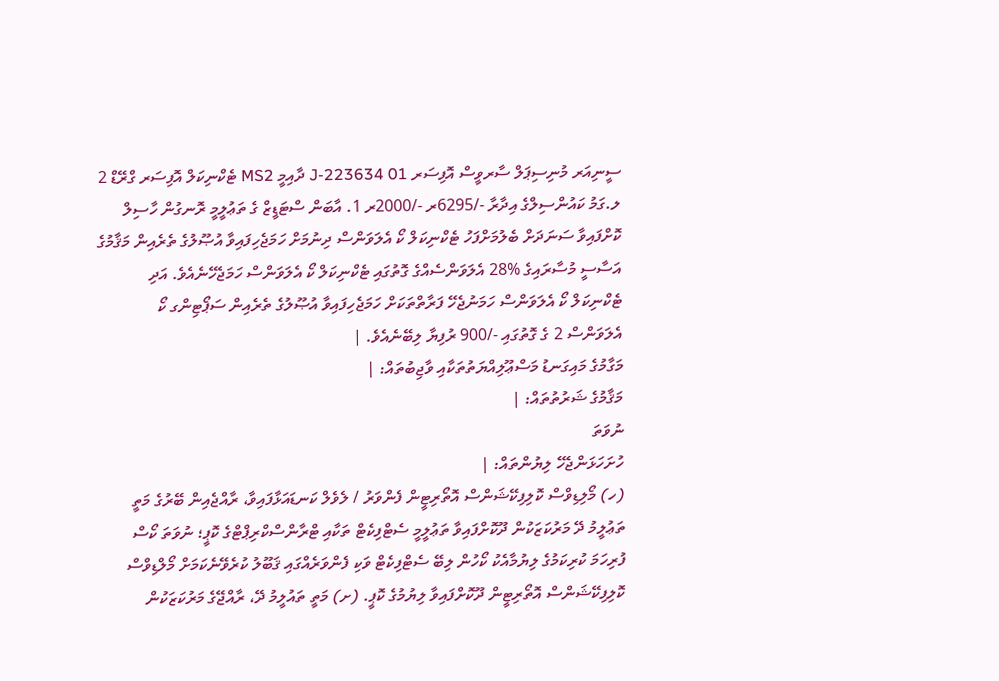ސީނިއަރ މުނިސިޕަލް ސާރވީސް އޮފިސަރ J-223634 01 ދާއިމީ MS2 ޓެކްނިކަލް އޮފިސަރ ގްރޭޑް 2 ލ.ގަމު ކައުންސިލްގެ އިދާރާ -/6295ރ -/2000ރ 1. އާބަން ސްޓަޑީޒް ގެ ތަޢުލީމީ ރޮނގުން ހާސިލް ކޮށްފައިވާ ސަނަދަށް ބެލުމަށްފަހު ޓެކްނިކަލް ކޯ އެލަވަންސް ދިނުމަށް ހަމަޖެހިފައިވާ އުޞޫލުގެ ތެރެއިން މަޤާމުގެ އަސާސީ މުސާރައިގެ %28 އެލަވަންސެއްގެ ގޮތުގައި ޓެކްނިކަލް ކޯ އެލަވަންސް ހަމަޖެހޭނެއެވެ. އަދި ޓެކްނިކަލް ކޯ އެލަވަންސް ހަމަނުޖެހޭ ފަރާތްތަކަށް ހަމަޖެހިފައިވާ އުޞޫލުގެ ތެރެއިން ސަޕޯޓިންގ ކޯ އެލަވަންސް 2 ގެ ގޮތުގައި -/900 ރުފިޔާ ލިބޭނެއެވެ. |
މަގާމުގެ މައިގަނޑު މަސްޢޫލިއްޔަތުތަކާއި ވާޖިބުތައް: |
މަޤާމުގެ ޝަރުތުތައް: |
ނުވަތަ
ހުށަހަޅަންޖެހޭ ލިޔުންތައް: |
(ހ) މޯލިޑިވްސް ކޮލިފިކޭޝަންސް އޮތޯރިޓީން ފެންވަރު / ލެވެލް ކަނޑައަޅާފައިވާ، ރާއްޖެއިން ބޭރުގެ މަތީ ތަޢުލީމު ދޭ މަރުކަޒަކުން ދޫކޮށްފައިވާ ތަޢުލީމީ ސެޓްފިކެޓް ތަކާއި ޓްރާންސްކްރިޕްޓްގެ ކޮޕީ؛ ނުވަތަ ކޯސް ފުރިހަމަ ކުރިކަމުގެ ލިޔުމާއެކު ކޯހުން ލިބޭ ސެޓްފިކެޓް ވަކި ފެންވަރެއްގައި ޤަބޫލު ކުރެވޭނެކަމަށް މޯލްޑިވްސް ކޮލިފިކޭޝަންސް އޮތޯރިޓީން ދޫކޮށްފައިވާ ލިޔުމުގެ ކޮޕީ. (ށ) މަތީ ތައުލީމު ދޭ، ރާއްޖޭގެ މަރުކަޒަކުން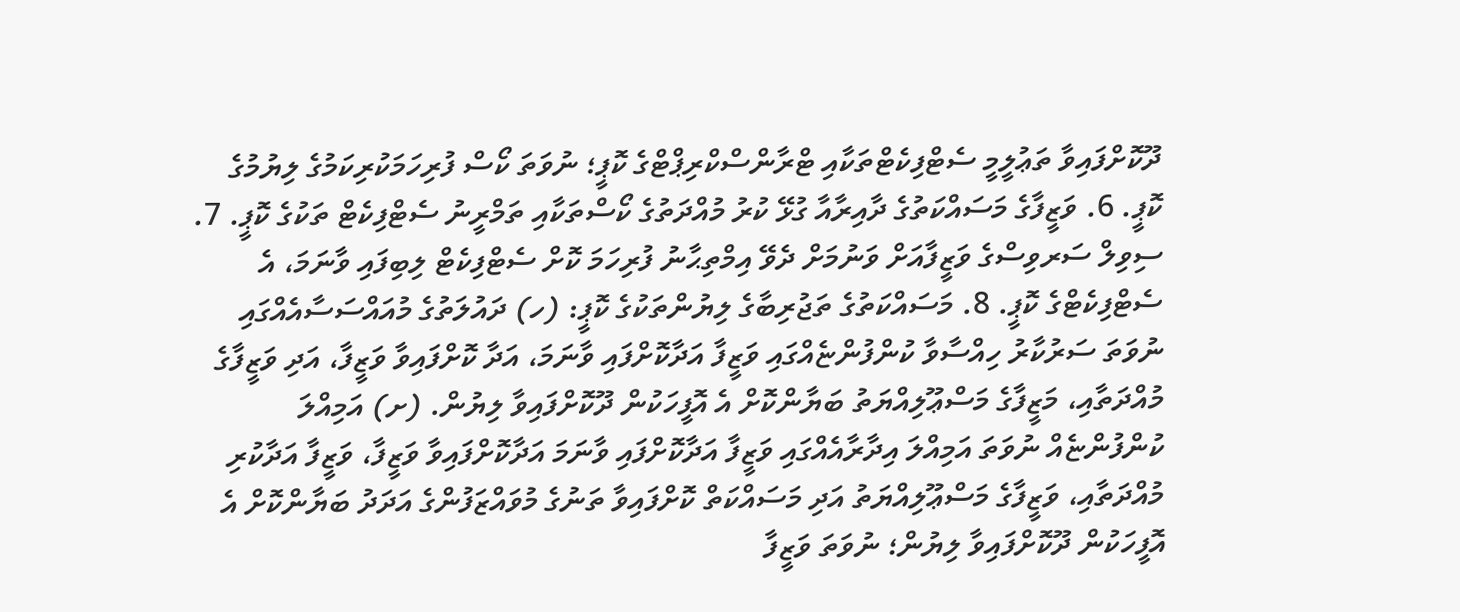ދޫކޮށްފައިވާ ތަޢުލީމީ ސެޓްފިކެޓްތަކާއި ޓްރާންސްކްރިޕްޓްގެ ކޮޕީ؛ ނުވަތަ ކޯސް ފުރިހަމަކުރިކަމުގެ ލިޔުމުގެ ކޮޕީ. 6. ވަޒީފާގެ މަސައްކަތުގެ ދާއިރާއާ ގުޅޭ ކުރު މުއްދަތުގެ ކޯސްތަކާއި ތަމްރީނު ސެޓްފިކެޓް ތަކުގެ ކޮޕީ. 7. ސިވިލް ސަރވިސްގެ ވަޒީފާއަށް ވަނުމަށް ދެވޭ އިމްތިޙާނު ފުރިހަމަ ކޮށް ސެޓްފިކެޓް ލިބިފައި ވާނަމަ، އެ ސެޓްފިކެޓްގެ ކޮޕީ. 8. މަސައްކަތުގެ ތަޖުރިބާގެ ލިޔުންތަކުގެ ކޮޕީ: (ހ) ދައުލަތުގެ މުއައްސަސާއެއްގައި ނުވަތަ ސަރުކާރު ހިއްސާވާ ކުންފުންޏެއްގައި ވަޒީފާ އަދާކޮށްފައި ވާނަމަ، އަދާ ކޮށްފައިވާ ވަޒީފާ، އަދި ވަޒީފާގެ މުއްދަތާއި، މަޒީފާގެ މަސްޢޫލިއްޔަތު ބަޔާންކޮށް އެ އޮފީހަކުން ދޫކޮށްފައިވާ ލިޔުން. (ށ) އަމިއްލަ ކުންފުންޏެއް ނުވަތަ އަމިއްލަ އިދާރާއެއްގައި ވަޒީފާ އަދާކޮށްފައި ވާނަމަ އަދާކޮށްފައިވާ ވަޒީފާ، ވަޒީފާ އަދާކުރި މުއްދަތާއި، ވަޒީފާގެ މަސްޢޫލިއްޔަތު އަދި މަސައްކަތް ކޮށްފައިވާ ތަނުގެ މުވައްޒަފުންގެ އަދަދު ބަޔާންކޮށް އެ އޮފީހަކުން ދޫކޮށްފައިވާ ލިޔުން؛ ނުވަތަ ވަޒީފާ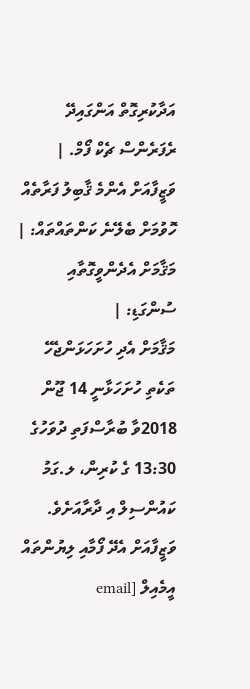އަދާކުރިގޮތް އަންގައިދޭ ރެފަރެންސް ޗެކް ފޯމް. |
ވަޒީފާއަށް އެންމެ ޤާބިލު ފަރާތެއް ހޮވުމަށް ބެލޭނެ ކަންތައްތައް: |
މަޤާމަށް އެދެންވީގޮތާއި ސުންގަޑި: |
މަޤާމަށް އެދި ހުށަހަޅަންޖެހޭ ތަކެތި ހުށަހަޅާނީ 14 ޖޫން 2018ވާ ބުރާސްފަތި ދުވަހުގެ 13:30 ގެ ކުރިން، ލ.ގަމު ކައުންސިލް އި ދާރާއަށެވެ. ވަޒީފާއަށް އެދޭ ފޯމާއި ލިޔުންތައް އީމެއިލް [email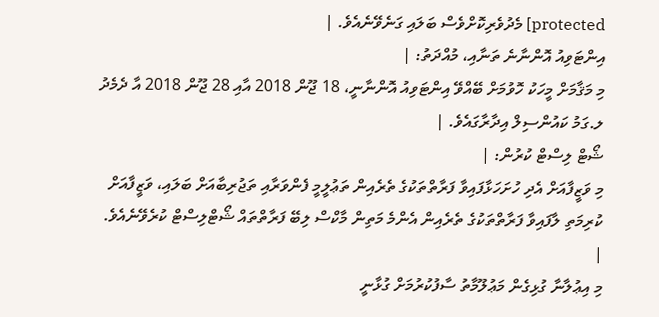protected] މެދުވެރިކޮށްވެސް ބަލައި ގަނެވޭނެއެވެ. |
އިންޓަވިއު އޮންނާނެ ތަނާއި، މުއްދަތު: |
މި މަޤާމަށް މީހަކު ހޮވުމަށް ބޭއްވޭ އިންޓަވިއު އޮންނާނީ، 18 ޖޫން 2018 އާއި 28 ޖޫން 2018 އާ ދެމެދު ލ.ގަމު ކައުންސިލް އިދާރާގައެވެ. |
ޝޯޓް ލިސްޓް ކުރުން: |
މި ވަޒީފާއަށް އެދި ހުށަހަޅާފައިވާ ފަރާތްތަކުގެ ތެރެއިން ތަޢުލީމީ ފެންވަރާއި ތަޖުރިބާއަށް ބަލައި، ވަޒީފާއަށް ކުރިމަތި ލާފައިވާ ފަރާތްތަކުގެ ތެރެއިން އެންމެ މަތިން މާކްސް ލިބޭ ފަރާތްތައް ޝޯޓްލިސްޓް ކުރެވޭނެއެވެ. |
މި އިޢުލާނާ ގުޅިގެން މަޢުލޫމާތު ސާފުކުރުމަށް ގުޅާނީ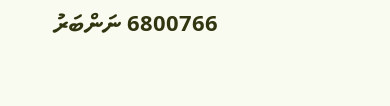6800766 ނަންބަރު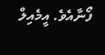ފޯނާއެވެ. އީމެއިލް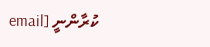ކުރާންނީ [email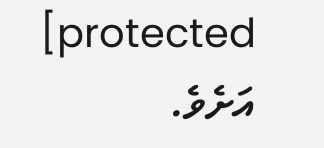protected] އަށެވެ.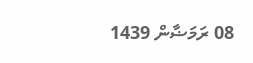08 ރަމަޟާން 1439